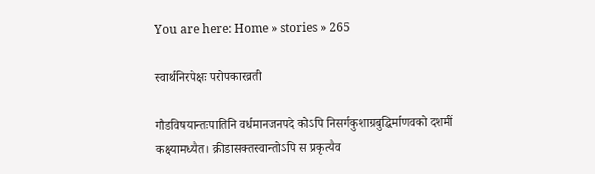You are here: Home » stories » 265

स्वार्थनिरपेक्षः परोपकारव्रती

गौडविषयान्तःपातिनि वर्धमानजनपदे कोऽपि निसर्गकुशाग्रबुद्धिर्माणवको दशमीं कक्ष्यामध्यैत। क्रीडासक्तस्वान्तोऽपि स प्रकृत्यैव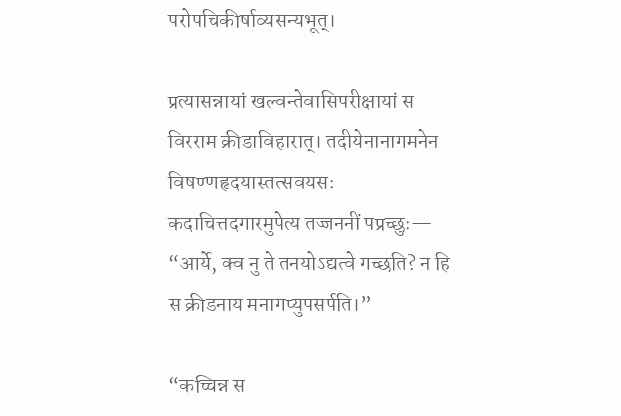परोपचिकीर्षाव्यसन्यभूत्।

प्रत्यासन्नायां खल्वन्तेवासिपरीक्षायां स विरराम क्रीडाविहारात्। तदीयेनानागमनेन विषण्णहृदयास्तत्सवयसः कदाचित्तदगारमुपेत्य तज्जननीं पप्रच्छुः— “आर्ये, क्व नु ते तनयोऽद्यत्वे गच्छति? न हि स क्रीडनाय मनागप्युपसर्पति।”

“कच्चिन्न स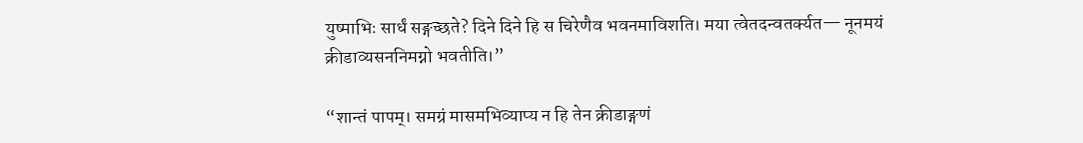युष्माभिः सार्धं सङ्गच्छते? दिने दिने हि स चिरेणैव भवनमाविशति। मया त्वेतदन्वतर्क्यत— नूनमयं क्रीडाव्यसननिमग्नो भवतीति।”

“शान्तं पापम्। समग्रं मासमभिव्याप्य न हि तेन क्रीडाङ्गणं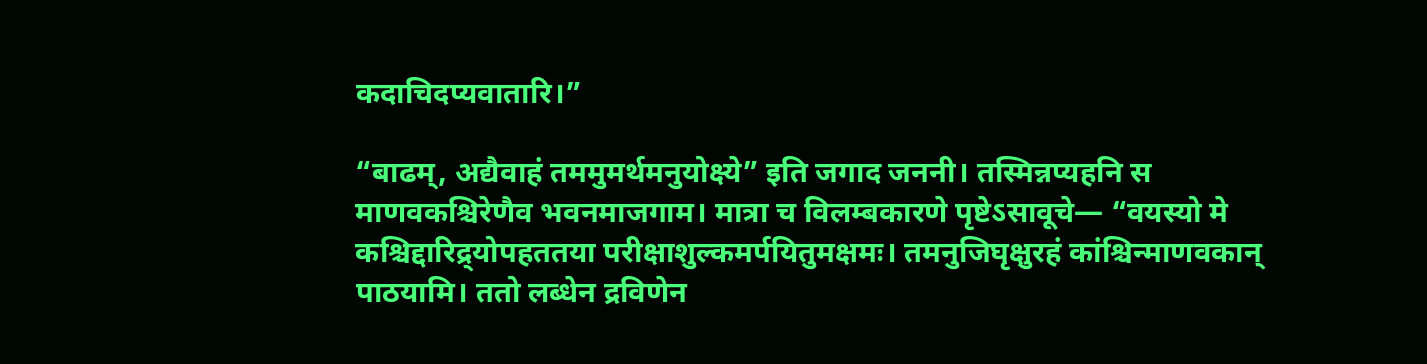कदाचिदप्यवातारि।”

“बाढम्, अद्यैवाहं तममुमर्थमनुयोक्ष्ये” इति जगाद जननी। तस्मिन्नप्यहनि स माणवकश्चिरेणैव भवनमाजगाम। मात्रा च विलम्बकारणे पृष्टेऽसावूचे— “वयस्यो मे कश्चिद्दारिद्र्योपहततया परीक्षाशुल्कमर्पयितुमक्षमः। तमनुजिघृक्षुरहं कांश्चिन्माणवकान् पाठयामि। ततो लब्धेन द्रविणेन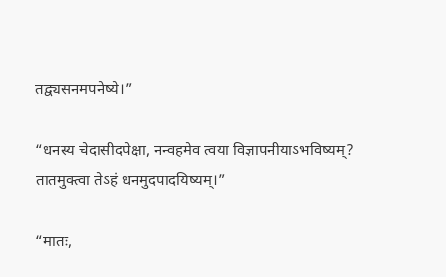तद्व्यसनमपनेष्ये।”

“धनस्य चेदासीदपेक्षा, नन्वहमेव त्वया विज्ञापनीयाऽभविष्यम्? तातमुक्त्वा तेऽहं धनमुदपादयिष्यम्।”

“मातः,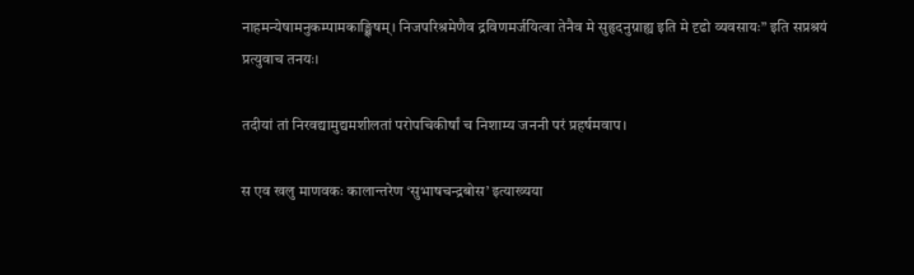नाहमन्येषामनुकम्पामकाङ्क्षिषम्। निजपरिश्रमेणैव द्रविणमर्जयित्वा तेनैव मे सुहृदनुग्राह्य इति मे दृढो व्यवसायः” इति सप्रश्रयं प्रत्युवाच तनयः।

तदीयां तां निरवद्यामुद्यमशीलतां परोपचिकीर्षां च निशाम्य जननी परं प्रहर्षमवाप।

स एव खलु माणवकः कालान्तरेण ‘सुभाषचन्द्रबोस’ इत्याख्यया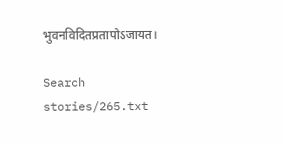भुवनविदितप्रतापोऽजायत।

Search
stories/265.txt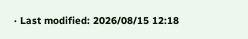· Last modified: 2026/08/15 12:18